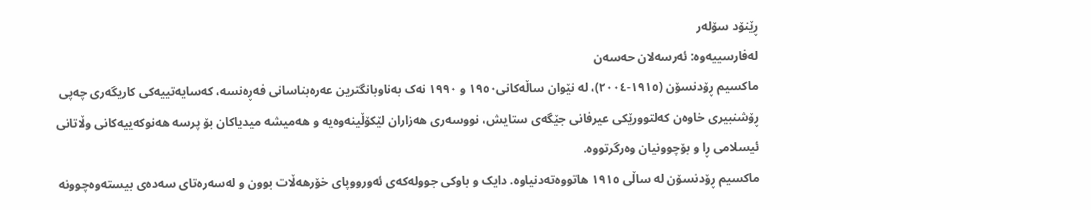ڕێنۆد سۆلەر
لەفارسییەوە: ئەرسەلان حەسەن
ماکسیم ڕۆدنسۆن (١٩١٥-٢٠٠٤)، لە نێوان ساڵەکانی١٩٥٠ و ١٩٩٠ نەک بەناوبانگترین عەرەبناسانی فەڕەنسە، کەسایەتییەکی کاریگەری چەپی ڕۆشنبیری خاوەن کەلتوورێکی عیرفانی جێگەی ستایش، نووسەری هەزاران لێکۆڵینەوەیە و هەمیشە میدیاکان بۆ پرسە هەنوکەییەکانی وڵاتانی ئیسلامی ڕا و بۆچوونیان وەرگرتووە.
ماکسیم ڕۆدنسۆن لە ساڵی ١٩١٥ هاتووەتەدنیاوە. دایک و باوکی جوولەکەی ئەورووپای خۆرهەڵات بوون و لەسەرەتای سەدەی بیستەوەچوونە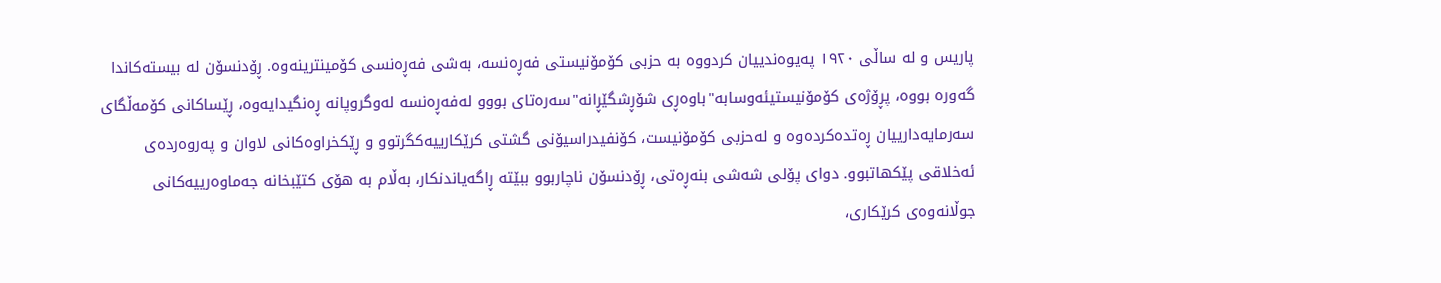پاریس و لە ساڵی ١٩٢٠ پەیوەندییان کردووە بە حزبی کۆمۆنیستی فەڕەنسە، بەشی فەڕەنسی کۆمینترینەوە. ڕۆدنسۆن لە بیستەکاندا گەورە بووە، پڕۆژەی کۆمۆنیستیئەوسابە"باوەڕی شۆڕشگێڕانە"سەرەتای بووو لەفەڕەنسە لەوگروپانە ڕەنگیدایەوە، ڕێساکانی کۆمەڵگای سەرمایەدارییان ڕەتدەکردەوە و لەحزبی کۆمۆنیست، کۆنفیدراسیۆنی گشتی کرێکارییەکگرتوو و ڕێکخراوەکانی لاوان و پەروەردەی ئەخلاقی پێکهاتبوو. دوای پۆلی شەشی بنەڕەتی، ڕۆدنسۆن ناچاربوو ببێتە ڕاگەیاندنکار، بەڵام بە هۆی کتێبخانە جەماوەرییەکانی جوڵانەوەی کرێکاری،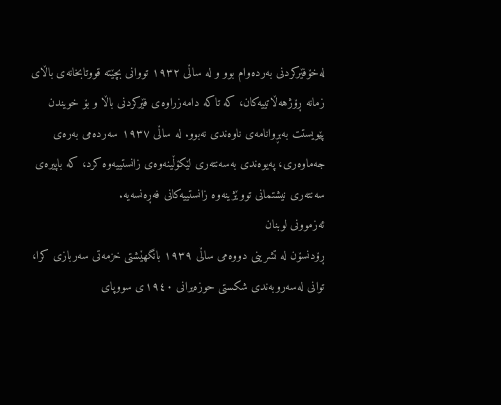لەخۆفێرکردنی بەردەوام بوو و لە ساڵی ١٩٣٢ تووانی بچێتە قووتابخانەی باڵای زمانە ڕۆژهەڵاتییەکان، کە تاکە دامەزراوەی فێرکردنی باڵا و بۆ خویندن پێویستت بەبڕوانامەی ناوەندی نەبوو. لە ساڵی ١٩٣٧ سەردەمی بەرەی جەماوەری، پەیوەندی بەسەنتەری لێکۆڵینەوەی زانستییەوە کرد، کە باپیرەی سەنتەری نیشتمانی تووێژینەوە زانستییەکانی فەڕەنسەیە.
ئەزموونی لوبنان
ڕۆدنسۆن لە تشرینی دووەمی ساڵی ١٩٣٩ بانگهێشتی خزمەتی سەربازی کرا، توانی لەسەروبەندی شکستی حوزەیرانی ١٩٤٠ی سووپای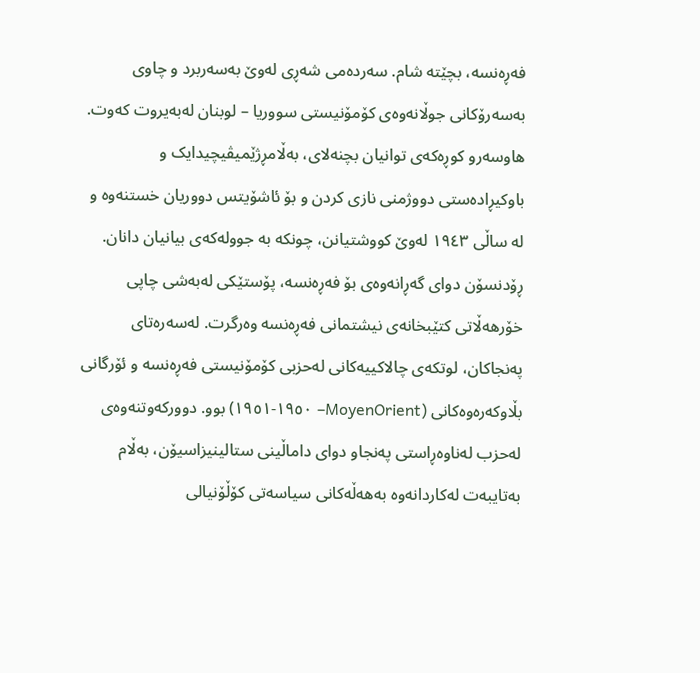فەڕەنسە، بچێتە شام. سەردەمی شەڕی لەوێ بەسەربرد و چاوی بەسەرۆکانی جوڵانەوەی کۆمۆنیستی سووریا – لوبنان لەبەیروت کەوت. هاوسەرو کوڕەکەی توانیان بچنەلای، بەڵامڕژێمیڤیچیدایک و باوکیڕادەستی دووژمنی نازی کردن و بۆ ئاشۆیتس دووریان خستنەوە و لە ساڵی ١٩٤٣ لەوێ کووشتیانن، چونکە بە جوولەکەی بیانیان دانان.
ڕۆدنسۆن دوای گەڕانەوەی بۆ فەڕەنسە، پۆستێکی لەبەشی چاپی خۆرهەڵاتی کتێبخانەی نیشتمانی فەڕەنسە وەرگرت. لەسەرەتای پەنجاکان، لوتکەی چالاکییەکانی لەحزبی کۆمۆنیستی فەڕەنسە و ئۆرگانی بڵاوکەرەوەکانی (MoyenOrient– ١٩٥٠-١٩٥١) بوو. دوورکەوتنەوەی لەحزب لەناوەڕاستی پەنجاو دوای داماڵینی ستالینیزاسیۆن، بەڵام بەتایبەت لەکاردانەوە بەهەڵەکانی سیاسەتی کۆڵۆنیالی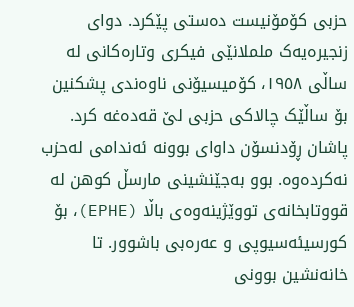حزبی کۆمۆنیست دەستی پێکرد. دوای زنجیرەیەک ململانێی فیکری وتارەکانی لە ساڵی ١٩٥٨، کۆمیسیۆنی ناوەندی پشکنین بۆ ساڵێک چالاکی حزبی لێ قەدەغە کرد.
پاشان ڕۆدنسۆن داوای بوونە ئەندامی لەحزب نەکردەوە. بوو بەجێنشینی مارسڵ کوهن لە قووتابخانەی تووێژینەوەی باڵا (EPHE)، بۆ کورسیئەسیوپی و عەرەبی باشوور. تا خانەنشین بوونی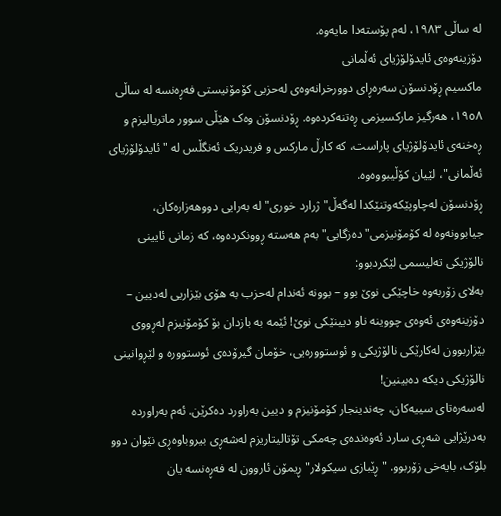لە ساڵی ١٩٨٣، لەم پۆستەدا مایەوە.
دۆزینەوەی ئایدۆلۆژیای ئەڵمانی
ماکسیم ڕۆدنسۆن سەرەڕای دوورخرانەوەی لەحزبی کۆمۆنیستی فەڕەنسە لە ساڵی ١٩٥٨، هەرگیز مارکسیزمی ڕەتنەکردەوە. ڕۆدنسۆن وەک هێڵی سوور ماتریالیزم و ڕەخنەی ئایدۆلۆژیای پاراست، کە کارڵ مارکس و فریدریک ئەنگڵس لە "ئایدۆلۆژیای ئەڵمانی"، لێیان کۆڵیبووەوە.
ڕۆدنسۆن لەچاوپێکەوتنێکدا لەگەڵ"ژرارد خوری" لە بەرایی دووهەزارەکان، جیابوونەوە لە کۆمۆنیزمی"دەزگایی" بەم هەستە ڕوونکردەوە، کە زمانی ئایینی نالۆژیکی تەلیسمی لێکردبوو:
بەلای زۆربەوە خاچێکی نوێ بوو – بوونە ئەندام لەحزب بە هۆی بێزاریی لەدیین – دۆزینەوەی ئەوەی چووینە ناو دیینێکی نوێ! ئێمە بە بازدان بۆ کۆمۆنیزم لەڕووی بێزاربوون لەکارێکی نالۆژیکی و ئوستوورەیی، خۆمان گیرۆدەی ئوستوورە و لێڕوانینی نالۆژیکی دیکە دەبینین!
لەسەرەتای سییەکان، چەندینجار کۆمۆنیزم و دیین بەراورد دەکرێن. ئەم بەراوردە بەدرێژایی شەڕی سارد ئەوەندەی چەمکی تۆتالیتاریزم لەشەڕی بیروباوەڕی نێوان دوو بلۆک، بایەخی زۆربوو. "ڕێبازی سیکولار" ڕیمۆن ئاروون لە فەڕەنسە یان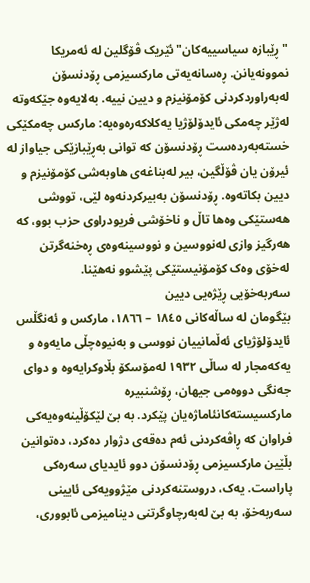"ڕێبازە سیاسییەکان" ئێریک ڤۆگلین لە ئەمریکا نموونەیانن. ڕەسانەیەتی مارکسیزمی ڕۆدنسۆن لەبەراوردکردنی کۆمۆنیزم و دیین نییە. بەلایەوە جێکەوتە لەژێر چەمکی ئایدۆلۆژیا یەکلاکەرەوەیە: مارکس چەمکێکی خستەبەردەست ڕۆدنسۆن کە توانی بەڕێبازێکی جیاواز لە ئیرۆن یان ڤۆڵگین، بیر لەبناغەی هاوبەشی کۆمۆنیزم و دیین بکاتەوە. ڕۆدنسۆن بەبیرکردنەوە لێی، تووشی هەستێکی وەها تاڵ و ناخۆشی فریودراوی حزب بوو، کە هەرگیز وازی لەنووسین و نووسینەوەی ڕەخنەگرتن لەخۆی وەک کۆمۆنیستێکی پێشوو نەهێنا.
سەربەخۆیی ڕێژەیی دیین
بێگومان لە ساڵەکانی ١٨٤٥ – ١٨٦٦، مارکس و ئەنگڵس ئایدۆلۆژیای ئەڵمانییان نووسی و بەنیوەچڵی مایەوە و یەکەمجار لە ساڵی ١٩٣٢ لەمۆسکۆ بڵاوکرایەوە و دوای جەنگی دووەمی جیهان، ڕۆشنبیرە مارکسیستەکانئاماژەیان پێکرد. بە بێ لێکۆڵینەوەیەکی فراوان کە ڕاڤەکردنی ئەم دەقەی دژوار دەکرد، دەتوانین بڵێین مارکسیزمی ڕۆدنسۆن دوو ئایدیای سەرەکی پاراست. یەک، دروستنەکردنی مێژوویەکی ئایینی سەربەخۆ، بە بێ لەبەرچاوگرتنی دینامیزمی ئابووری،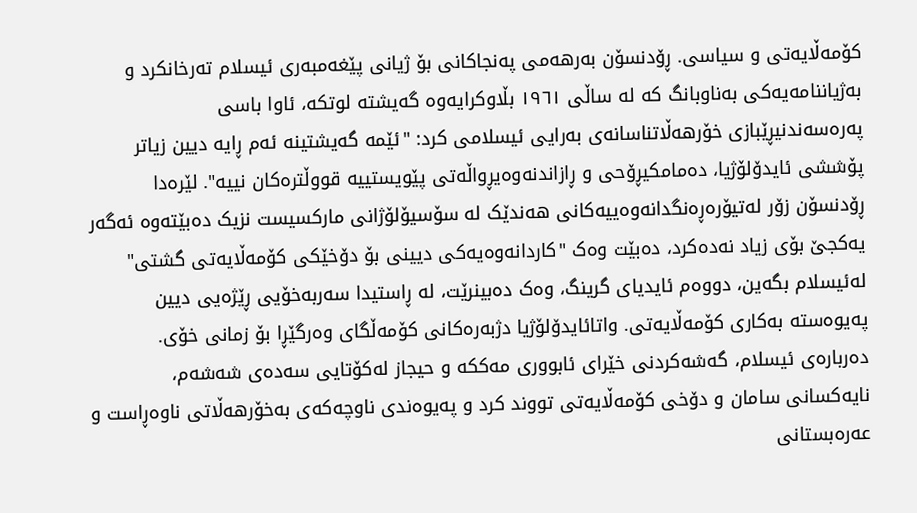کۆمەڵایەتی و سیاسی. ڕۆدنسۆن بەرهەمی پەنجاکانی بۆ ژیانی پێغەمبەری ئیسلام تەرخانکرد و بەژیاننامەیەکی بەناوبانگ کە لە ساڵی ١٩٦١ بڵاوکرایەوە گەیشتە لوتکە، ئاوا باسی پەرەسەندنیڕێبازی خۆرهەڵاتناسانەی بەرایی ئیسلامی کرد: "ئێمە گەیشتینە ئەم ڕایە دیین زیاتر پۆششی ئایدۆلۆژیا، دەمامکیڕۆحی و ڕازاندنەوەیڕواڵەتی پێویستییە قووڵترەکان نییە". لێرەدا ڕۆدنسۆن زۆر لەتیۆرەڕەنگدانەوەییەکانی هەندێک لە سۆسیۆلۆژانی مارکسیست نزیک دەبێتەوە ئەگەر یەکجێ بۆی زیاد نەدەکرد، دەبێت وەک "کاردانەوەیەکی دیینی بۆ دۆخێکی کۆمەڵایەتی گشتی" لەئیسلام بگەین، دووەم ئایدیای گرینگ، وەک دەبینرێت، لە ڕاستیدا سەربەخۆیی ڕێژەیی دیین پەیوەستە بەکاری کۆمەڵایەتی. واتائایدۆلۆژیا دژبەرەکانی کۆمەڵگای وەرگێڕا بۆ زمانی خۆی.
دەربارەی ئیسلام، گەشەکردنی خێرای ئابووری مەککە و حیجاز لەکۆتایی سەدەی شەشەم، نایەکسانی سامان و دۆخی کۆمەڵایەتی تووند کرد و پەیوەندی ناوچەکەی بەخۆرهەڵاتی ناوەڕاست و عەرەبستانی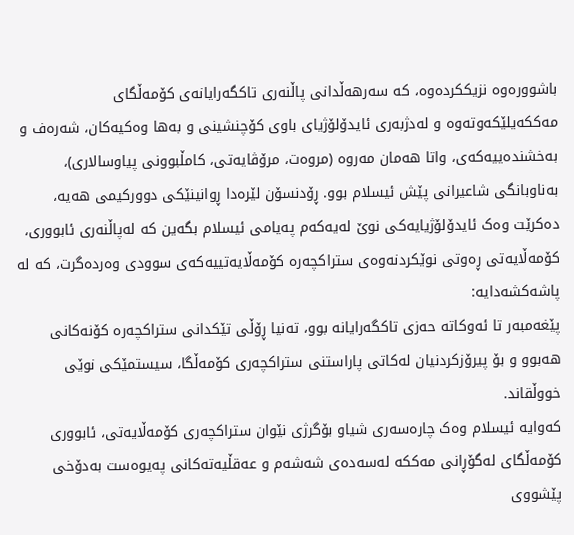باشوورەوە نزیککردەوە، کە سەرهەڵدانی پاڵنەری تاکگەرایانەی کۆمەڵگای مەککەیلێکەوتەوە و لەدژبەری ئایدۆلۆژیای باوی کۆچنشینی و بەها وەکیەکان، شەرەف و بەخشندەییەکەی، واتا هەمان مەروە (مروەت، مرۆڤایەتی، کامڵبوونی پیاوسالاری)، بەناوبانگی شاعیرانی پێش ئیسلام بوو. ڕۆدنسۆن لێرەدا ڕوانینێکی دوورکیمی هەیە، دەکرێت وەک ئایدۆلۆژیایەکی نوێ لەیەکەم پەیامی ئیسلام بگەین کە لەپاڵنەری ئابووری، کۆمەڵایەتی ڕەوتی نوێکردنەوەی ستراکچەرە کۆمەڵایەتییەکەی سوودی وەردەگرت، کە لە پاشەکشەدایە:
پێغەمبەر تا ئەوکاتە حەزی تاکگەرایانە بوو، تەنیا ڕۆڵی تێکدانی ستراکچەرە کۆنەکانی هەبوو و بۆ پیرۆزکردنیان لەکاتی پاراستنی ستراکچەری کۆمەڵگا، سیستمێکی نوێی خووڵقاند.
کەوایە ئیسلام وەک چارەسەری شیاو بۆگرژی نێوان ستراکچەری کۆمەڵایەتی، ئابووری کۆمەڵگای لەگۆڕانی مەککە لەسەدەی شەشەم و عەقڵیەتەکانی پەیوەست بەدۆخی پێشووی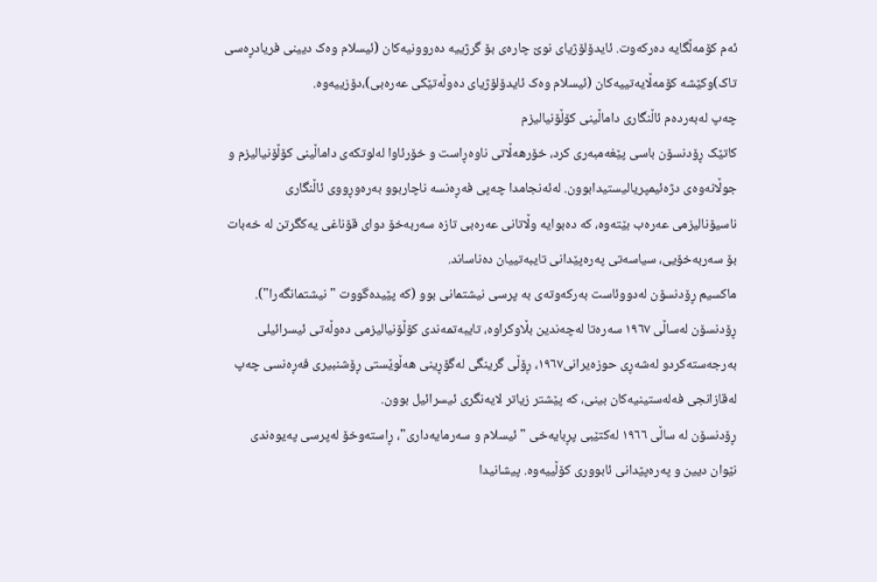ئەم کۆمەڵگایە دەرکەوت. ئایدۆلۆژیای نوێ چارەی بۆ گرژییە دەروونیەکان (ئیسلام وەک دیینی فریادڕەسی تاک)وکێشە کۆمەڵایەتییەکان (ئیسلام وەک ئایدۆلۆژیای دەوڵەتێکی عەرەبی)،دۆزییەوە.
چەپ لەبەردەم ئاڵنگاری داماڵینی کۆڵۆنیالیزم
کاتێک ڕۆدنسۆن باسی پێغەمبەری کرد، خۆرهەڵاتی ناوەڕاست و خۆرئاوا لەلوتکەی داماڵینی کۆڵۆنیالیزم و جوڵانەوەی دژەئیمپریالیستیدابوون. لەئەنجامدا چەپی فەڕەنسە ناچاربوو بەرەوڕووی ئاڵنگاری ناسیۆنالیزمی عەرەب بێتەوە، کە دەبوایە وڵاتانی عەرەبی تازە سەربەخۆ دوای قۆناغی یەکگرتن لە خەبات بۆ سەربەخۆیی، سیاسەتی پەرەپێدانی تایبەتییان دەناساند.
ماکسیم ڕۆدنسۆن لەدووئاست بەرکەوتەی بە پرسی نیشتمانی بوو (کە پێیدەگووت "نیشتمانگەرا"). ڕۆدنسۆن لەساڵی ١٩٦٧ سەرەتا لەچەندین بڵاوکراوە، تایبەتمەندی کۆڵۆنیالیزمی دەوڵەتی ئیسرائیلی بەرجەستەکردو لەشەڕی حوزەیرانی١٩٦٧، ڕۆڵی گرینگی لەگۆڕینی هەڵوێستی ڕۆشنبیری فەڕەنسی چەپ لەقازانجی فەلەستینیەکان بینی، کە پێشتر زیاتر لایەنگری ئیسرائیل بوون.
ڕۆدنسۆن لە ساڵی ١٩٦٦ لەکتێبی پڕبایەخی "ئیسلام و سەرمایەداری"، ڕاستەوخۆ لەپرسی پەیوەندی نێوان دیین و پەرەپێدانی ئابووری کۆڵییەوە. پیشانیدا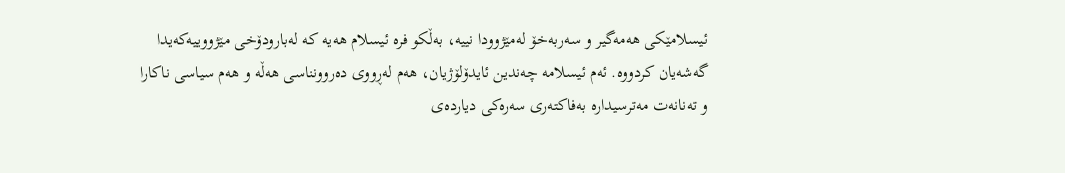ئیسلامێکی هەمەگیر و سەربەخۆ لەمێژوودا نییە، بەڵکو فرە ئیسلام هەیە کە لەبارودۆخی مێژووییەکەیدا گەشەیان کردووە. ئەم ئیسلامە چەندین ئایدۆلۆژیان، هەم لەڕووی دەروونناسی هەڵە و هەم سیاسی ناکارا و تەنانەت مەترسیدارە بەفاکتەری سەرەکی دیاردەی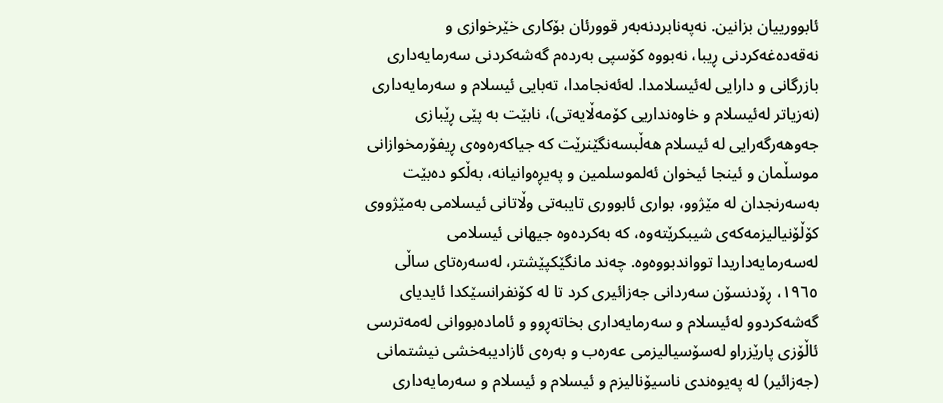ئابوورییان بزانین. نەپەنابردنەبەر قوورئان بۆکاری خێرخوازی و نەقەدەغەکردنی ڕیبا، نەبووە کۆسپی بەردەم گەشەکردنی سەرمایەداری بازرگانی و دارایی لەئیسلامدا. لەئەنجامدا، تەبایی ئیسلام و سەرمایەداری (نەزیاتر لەئیسلام و خاوەنداریی کۆمەڵایەتی)، نابێت بە پێی ڕێبازی جەوهەرگەرایی لە ئیسلام هەڵبسەنگێنرێت کە جیاکەرەوەی ڕیفۆرمخوازانی موسڵمان و ئینجا ئیخوان ئەلموسلمین و پەیڕەوانیانە، بەڵکو دەبێت بەسەرنجدان لە مێژوو، بواری ئابووری تایبەتی وڵاتانی ئیسلامی بەمێژووی کۆڵۆنیالیزمەکەی شیبکرێتەوە، کە بەکردەوە جیهانی ئیسلامی لەسەرمایەداریدا توواندبووەوە. چەند مانگێکپێشتر، لەسەرەتای ساڵی ١٩٦٥، ڕۆدنسۆن سەردانی جەزائیری کرد تا لە کۆنفرانسێکدا ئایدیای گەشەکردوو لەئیسلام و سەرمایەداری بخاتەڕوو و ئامادەبووانی لەمەترسی ئاڵۆزی پارێزراو لەسۆسیالیزمی عەرەب و بەرەی ئازادیبەخشی نیشتمانی (جەزائیر) لە پەیوەندی ناسیۆنالیزم و ئیسلام و ئیسلام و سەرمایەداری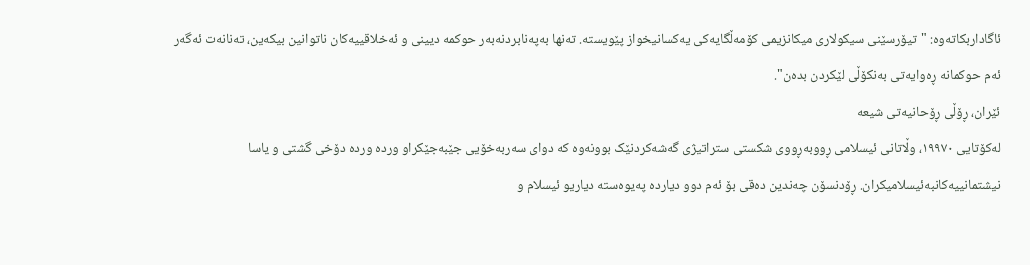ئاگاداربکاتەوە: "تیۆرسێنی سیکولاری میکانزیمی کۆمەڵگایەکی یەکسانیخواز پێویستە. تەنها بەپەنابردنەبەر حوکمە دیینی و ئەخلاقییەکان ناتوانین بیکەین، تەنانەت ئەگەر ئەم حوکمانە ڕەوایەتی بەنکۆڵی لێکردن بدەن".
ئێران، ڕۆڵی ڕۆحانیەتی شیعە
لەکۆتایی ١٩٩٧٠، وڵاتانی ئیسلامی ڕووبەڕووی شکستی ستراتیژی گەشەکردنێک بوونەوە کە دوای سەربەخۆیی جێبەجێکراو وردە وردە دۆخی گشتی و یاسا نیشتمانییەکانبەئیسلامیکران. ڕۆدنسۆن چەندین دەقی بۆ ئەم دوو دیاردە پەیوەستە دیاریو ئیسلام و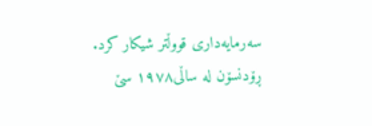سەرمایەداری قووڵتر شیکار کرد.
ڕۆدنسۆن لە ساڵی١٩٧٨ سێ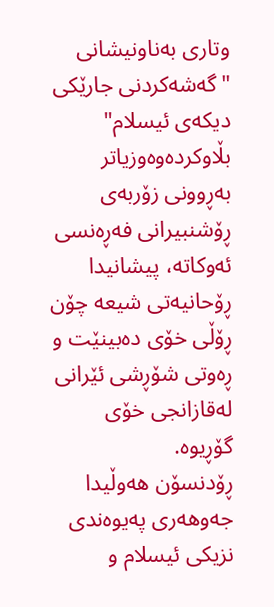وتاری بەناونیشانی "گەشەکردنی جارێکی دیکەی ئیسلام" بڵاوکردەوەوزیاتر بەڕوونی زۆربەی ڕۆشنبیرانی فەڕەنسی ئەوکاتە، پیشانیدا ڕۆحانیەتی شیعە چۆن ڕۆڵی خۆی دەبینێت و ڕەوتی شۆڕشی ئێرانی لەقازانجی خۆی گۆڕیوە.
ڕۆدنسۆن هەوڵیدا جەوهەری پەیوەندی نزیکی ئیسلام و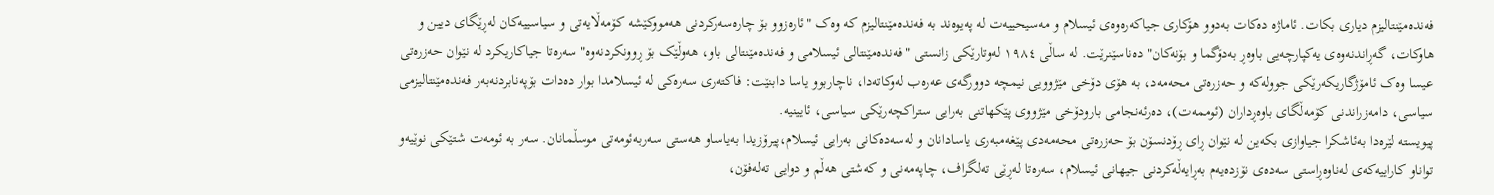فەندەمێنتالیزم دیاری بکات. ئاماژە دەکات بەدوو هۆکاری جیاکەرەوەی ئیسلام و مەسیحییەت لە پەیوەند بە فەندەمێنتالیزم کە وەک "ئارەزوو بۆ چارەسەرکردنی هەمووکێشە کۆمەڵایەتی و سیاسییەکان لەڕێگای دیین و هاوکات، گەڕاندنەوەی یەکپارچەیی باوەڕ بەدۆگما و بۆنەکان" دەناسێنرێت. لە ساڵی ١٩٨٤ لەوتارێکی زانستی "فەندەمێنتالی ئیسلامی و فەندەمێنتالی باو، هەوڵێک بۆ ڕوونکردنەوە" سەرەتا جیاکاریکرد لە نێوان حەزرەتی عیسا وەک ئامۆژگاریکەرێکی جوولەکە و حەزرەتی محەمەد، بە هۆی دۆخی مێژوویی نیمچە دوورگەی عەرەب لەوکاتەدا، ناچاربوو یاسا دابنێت: فاکتەری سەرەکی لە ئیسلامدا بوار دەدات بۆپەنابردنەبەر فەندەمێنتالیزمی سیاسی، دامەزراندنی کۆمەڵگای باوەڕداران (ئوممەت)، دەرئەنجامی بارودۆخی مێژووی پێکهاتنی بەرایی ستراکچەرێکی سیاسی، ئایینیە.
پیویستە لێرەدا بەئاشکرا جیاوازی بکەین لە نێوان ڕای ڕۆدنسۆن بۆ حەزرەتی محەمەدی پێغەمبەری یاسادانان و لەسەدەکانی بەرایی ئیسلام،پیرۆزیدا بەیاساو هەستی سەربەئومەتی موسڵمانان. سەر بە ئومەت شتێکی نوێیەو تواناو کاراییەکەی لەناوەڕاستی سەدەی نۆزدەیەم بەڕایەڵەکردنی جیهانی ئیسلام، سەرەتا لەڕێی تەلگراف، چاپەمەنی و کەشتی هەڵم و دوایی تەلەفۆن،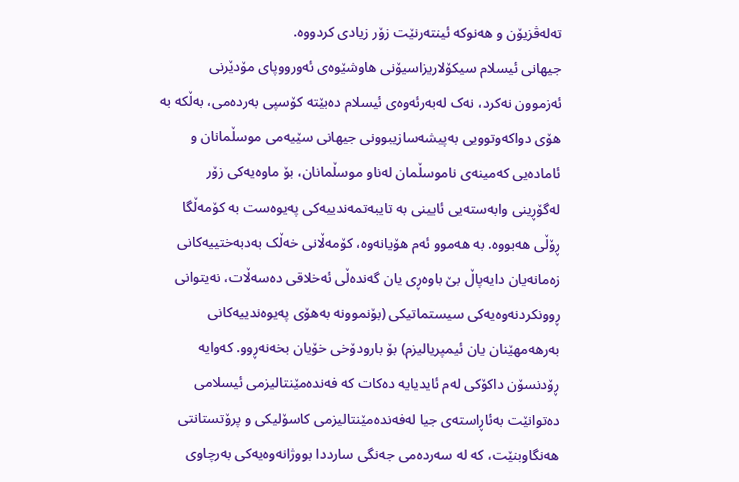تەلەڤزیۆن و هەنوکە ئینتەرنێت زۆر زیادی کردووە.
جیهانی ئیسلام سیکۆلاریزاسیۆنی هاوشێوەی ئەورووپای مۆدێرنی ئەزموون نەکرد، نەک لەبەرئەوەی ئیسلام دەبێتە کۆسپی بەردەمی، بەڵکە بە هۆی دواکەوتوویی بەپیشەسازیبوونی جیهانی سێیەمی موسڵمانان و ئامادەیی کەمینەی ناموسڵمان لەناو موسڵمانان، بۆ ماوەیەکی زۆر لەگۆڕینی وابەستەیی ئایینی بە تایبەتمەندییەکی پەیوەست بە کۆمەڵگا ڕۆڵی هەبووە. بە هەموو ئەم هۆیانەوە، کۆمەڵانی خەڵک بەدبەختییەکانی زەمانەیان دایەپاڵ بێ باوەڕی یان گەندەڵی ئەخلاقی دەسەڵات، نەیتوانی ڕوونکردنەوەیەکی سیستماتیکی (بۆنموونە بەهۆی پەیوەندییەکانی بەرهەمهێنان یان ئیمپریالیزم) بۆ بارودۆخی خۆیان بخەنەڕوو. کەوایە ڕۆدنسۆن داکۆکی لەم ئایدیایە دەکات کە فەندەمێنتالیزمی ئیسلامی دەتوانێت بەئاڕاستەی جیا لەفەندەمێنتالیزمی کاسۆلیکی و پرۆتستانتی هەنگاوبنێت، کە لە سەردەمی جەنگی سارددا بووژانەوەیەکی بەرچاوی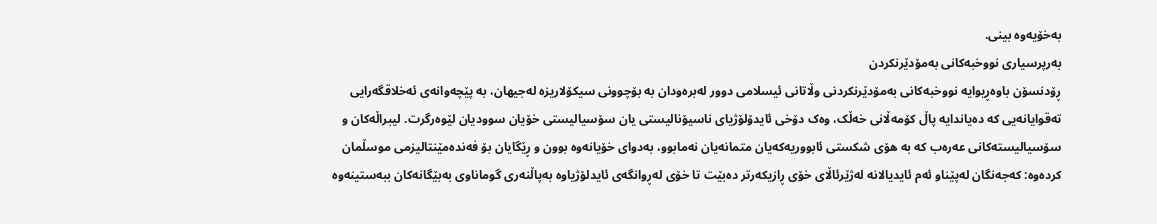بەخۆیەوە بینی.
بەرپرسیاری نووخبەکانی بەمۆدێرنکردن
ڕۆدنسۆن باوەڕیوایە نووخبەکانی بەمۆدێرنکردنی وڵاتانی ئیسلامی دوور لەبرەودان بە بۆچوونی سیکۆلاریزە لەجیهان، بە پێچەوانەی ئەخلاقگەرایی تەقوایانەیی کە دەیاندایە پاڵ کۆمەڵانی خەڵک، وەک دۆخی ئایدۆلۆژیای ناسیۆنالیستی یان سۆسیالیستی خۆیان سوودیان لێوەرگرت. لیبراڵەکان و سۆسیالیستەکانی عەرەب کە بە هۆی شکستی ئابووریەکەیان متمانەیان نەمابوو، بەدوای خۆیانەوە بوون و ڕێگایان بۆ فەندەمێنتالیزمی موسڵمان کردەوە: کەجەنگان لەپێناو ئەم ئایدیالانە لەژێرئاڵای خۆی ڕازیکەرتر دەبێت تا خۆی لەڕوانگەی ئایدلۆژیاوە بەپاڵنەری گوماناوی بەبێگانەکان ببەستینەوە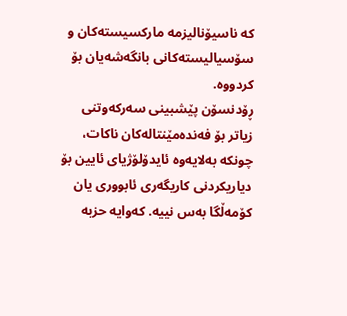کە ناسیۆنالیزمە مارکسیستەکان و سۆسیالیستەکانی بانگەشەیان بۆ کردووە.
ڕۆدنسۆن پێشبینی سەرکەوتنی زیاتر بۆ فەندەمێنتالەکان ناکات، چونکە بەلایەوە ئایدۆلۆژیای ئایین بۆ دیاریکردنی کاریگەری ئابووری یان کۆمەڵگا بەس نییە. کەوایە حزبە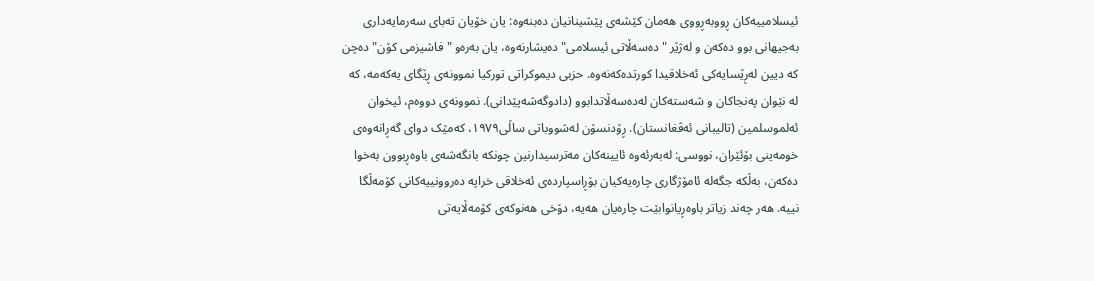ئیسلامییەکان ڕووبەڕووی هەمان کێشەی پێشینانیان دەبنەوە: یان خۆیان تەبای سەرمایەداری بەجیهانی بوو دەکەن و لەژێر "دەسەڵاتی ئیسلامی" دەیشارنەوە، یان بەرەو "فاشیزمی کۆن" دەچن کە دیین لەڕێسایەکی ئەخلاقیدا کورتدەکەنەوە. حزبی دیموکراتی تورکیا نموونەی ڕێگای یەکەمە، کە لە نێوان پەنجاکان و شەستەکان لەدەسەڵاتدابوو (دادوگەشەپێدانی). نموونەی دووەم، ئیخوان ئەلموسلمین (تالیبانی ئەڤغانستان). ڕۆدنسۆن لەشووباتی ساڵی١٩٧٩، کەمێک دوای گەڕانەوەی خومەینی بۆئێران، نووسی: لەبەرئەوە ئایینەکان مەترسیدارنین چونکە بانگەشەی باوەڕبوون بەخوا دەکەن، بەڵکە جگەلە ئامۆژگاری چارەیەکیان بۆڕاسپاردەی ئەخلاقی خراپە دەروونییەکانی کۆمەڵگا نییە. هەر چەند زیاتر باوەڕیانوابێت چارەیان هەیە، دۆخی هەنوکەی کۆمەڵایەتی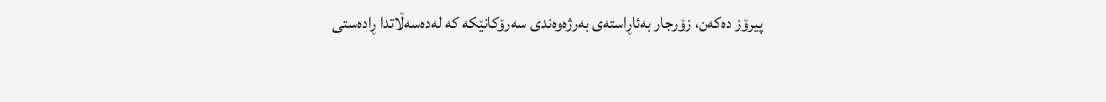پیرۆز دەکەن، زۆرجار بەئاڕاستەی بەرژەوەندی سەرۆکانێکە کە لەدەسەڵاتدا ڕادەستی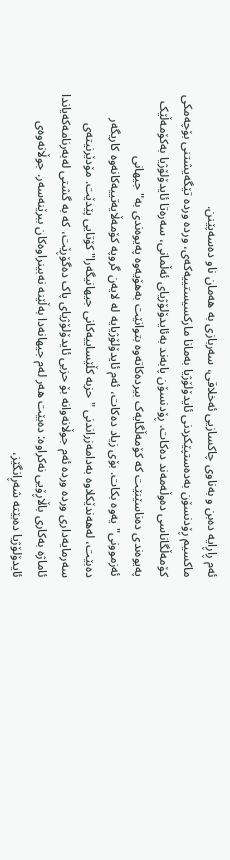ئەم ڕاڕایە دەبن و بەناوی چاکسازیی ئەخلاقی، سەربازی بە هەمان ناو دەسەپێنن.
ماکسیم ڕۆدنسۆن بەدەستپێکردنی ئایدۆلۆژیا بەمانا مارکسیستییەکەی، وردە وردە تێگەیشتنی بۆچەمکی کۆمەڵگاناسی دەوڵەمەند دەکات. ڕۆدنسۆن پابەند بەئایدۆلۆژیای ئەڵمانی، سەرەتا ئایدۆلۆژیا بەکۆمەڵێک پەیوەندی دەناسێنێت کە کۆمەڵگایەک بیردەکاتەوە بتوانێت بەهۆیەوە پەیوەندی بە"جیهانی ئەزموونی"یەوە بکات. بۆی زیاد دەکات، ئەم ئایدۆلۆژیایە لە لایەن گروپە کۆمەڵایەتییەکانەوە کاریگەر دەبێت، لەهەندێکلاوە بەدامەزراندنی "حزبە کڵێساییەکانی جیهانیگەرا" کۆتایی پێدێت. مۆدێرنیتەی سەرمایەداری وردە وردە ئەم جوڵانەوانە بۆ حزبی ئایدۆلۆژیای پاک دەگۆڕێت، کە بە گشتی لەبەرنامەکەیاندا ئاماژە بەکاری باڵاڕۆیی نەکراوە: دەبێت هەر لەم جیهانەدا بەڵێنە نەبینراوەکان ببرێنەسەر. جوڵانەوەی ئایدۆلۆژیا دەبێتە شەڕانگێز،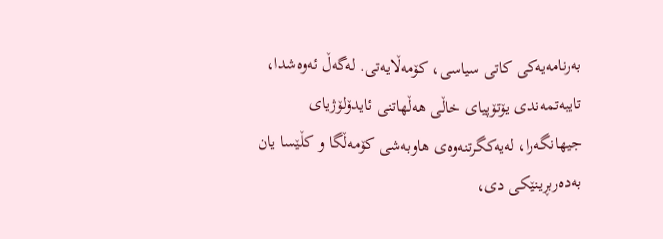بەرنامەیەکی کاتی سیاسی، کۆمەڵایەتی. لەگەڵ ئەوەشدا، تایبەتمەندی یۆتۆپیای خاڵی هەڵهاتنی ئایدۆلۆژیای جیهانگەرا، لەیەکگرتنەوەی هاوبەشی کۆمەڵگا و کڵێسا یان بەدەربڕینێکی دی،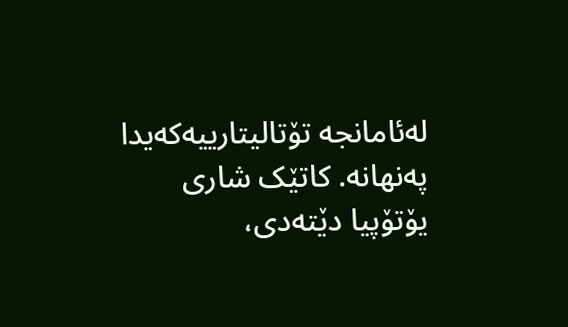لەئامانجە تۆتالیتارییەکەیدا پەنهانە. کاتێک شاری یۆتۆپیا دێتەدی،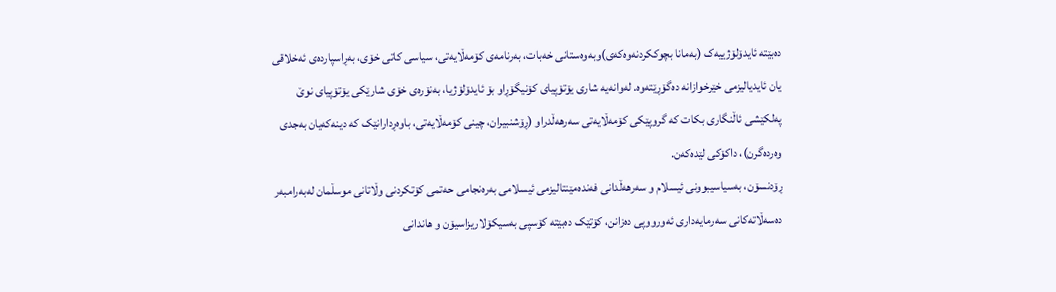دەبێتە ئایدۆلۆژییەک (بەمانا بچوککردنەوەکەی)وبەوەستانی خەبات، بەرنامەی کۆمەڵایەتی، سیاسی کاتی خۆی، بەڕاسپاردەی ئەخلاقی یان ئایدیالیزمی خێرخوازانە دەگۆڕێتەوە. لەوانەیە شاری یۆتۆپیای کۆنیگۆڕاو بۆ ئایدۆلۆژیا، بەنۆرەی خۆی شارێکی یۆتۆپیای نوێ پەلکێشی ئاڵنگاری بکات کە گروپێکی کۆمەڵایەتی سەرهەڵدراو (ڕۆشنبیران، چینی کۆمەڵایەتی، باوەڕدارانێک کە دینەکەیان بەجدی وەردەگرن)، داکۆکی لێدەکەن.
ڕۆدنسۆن، بەسیاسیبوونی ئیسلام و سەرهەڵدانی فەندەمێنتالیزمی ئیسلامی بەرەنجامی حەتمی کۆتکردنی وڵاتانی موسڵمان لەبەرامبەر دەسەڵاتەکانی سەرمایەداری ئەورووپی دەزانن، کۆتێک دەبێتە کۆسپی بەسیکۆلاریزاسیۆن و هاندانی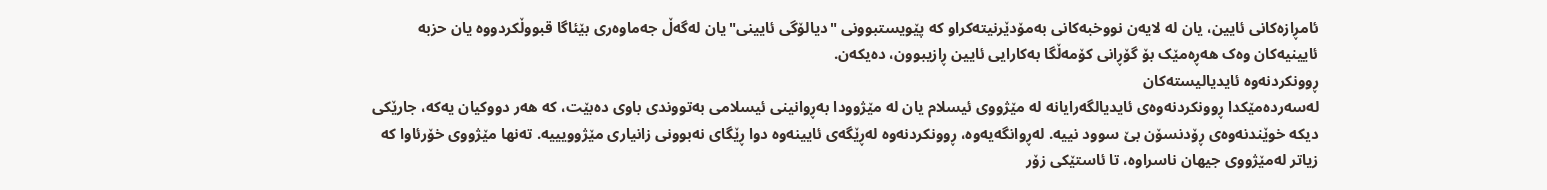ئامڕازەکانی ئایین، یان لە لایەن نووخبەکانی بەمۆدێرنیتەکراو کە پێویستبوونی "دیالۆگی ئایینی"یان لەگەڵ جەماوەری بێئاگا قبووڵکردووە یان حزبە ئایینیەکان وەک هەڕەمێک بۆ گۆڕانی کۆمەڵگا بەکارایی ئایین ڕازیبوون، دەیکەن.
ڕوونکردنەوە ئایدیالیستەکان
لەسەردەمێکدا ڕوونکردنەوەی ئایدیالگەرایانە لە مێژووی ئیسلام یان لە مێژوودا بەڕوانینی ئیسلامی بەتووندی باوی دەبێت، کە هەر دووکیان یەکە، جارێکی دیکە خوێندنەوەی ڕۆدنسۆن بێ سوود نییە. لەڕوانگەیەوە، ڕوونکردنەوە لەڕێگەی ئایینەوە دوا ڕێگای نەبوونی زانیاری مێژوویییە. تەنها مێژووی خۆرئاوا کە زیاتر لەمێژووی جیهان ناسراوە، تا ئاستێکی زۆر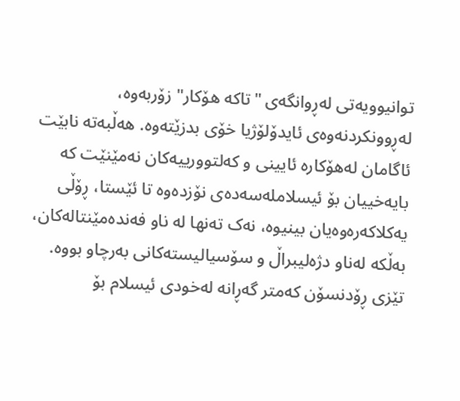توانیوویەتی لەڕوانگەی "تاکە هۆکار" زۆربەوە، لەڕوونکردنەوەی ئایدۆلۆژیا خۆی بدزێتەوە. هەڵبەتە نابێت ئاگامان لەهۆکارە ئایینی و کەلتوورییەکان نەمێنێت کە بایەخییان بۆ ئیسلاملەسەدەی نۆزدەوە تا ئێستا، ڕۆڵی یەکلاکەرەوەیان بینیوە، نەک تەنها لە ناو فەندەمێنتالەکان، بەڵکە لەناو دژەلیبراڵ و سۆسیالیستەکانی بەرچاو بووە. تێزی ڕۆدنسۆن کەمتر گەڕانە لەخودی ئیسلام بۆ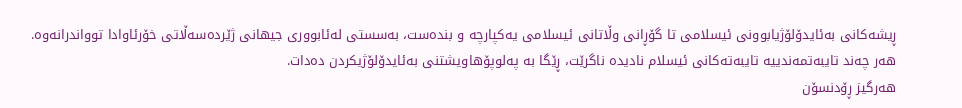ڕیشەکانی بەئایدۆلۆژیابوونی ئیسلامی تا گۆڕانی وڵاتانی ئیسلامی یەکپارچە و بندەست، بەسستی لەئابووری جیهانی ژێردەسەڵاتی خۆرئاوادا توواندرانەوە. هەر چەند تایبەتمەندییە تایبەتەکانی ئیسلام نادیدە ناگرێت، ڕێگا بە پەلوپۆهاویشتنی بەئایدۆلۆژیکردن دەدات.
هەرگیز ڕۆدنسۆن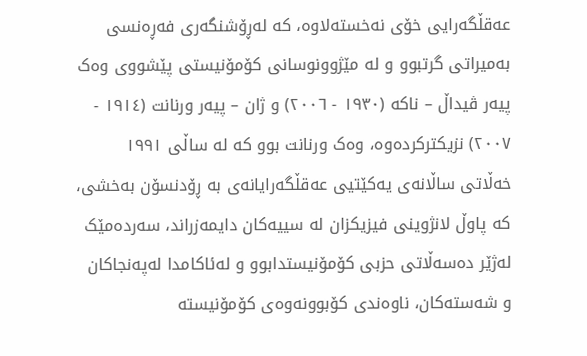عەقڵگەرایی خۆی نەخستەلاوە، کە لەڕۆشنگەری فەڕەنسی بەمیراتی گرتبوو و لە مێژوونوسانی کۆمۆنیستی پێشووی وەک پیەر ڤیداڵ – ناکە (١٩٣٠ - ٢٠٠٦) و ژان – پیەر ورنانت (١٩١٤ - ٢٠٠٧) نزیکترکردەوە، وەک ورنانت بوو کە لە ساڵی ١٩٩١ خەڵاتی ساڵانەی یەکێتیی عەقڵگەرایانەی بە ڕۆدنسۆن بەخشی، کە پاوڵ لانژوینی فیزیکزان لە سییەکان دایمەزراند، سەردەمێک لەژێر دەسەڵاتی حزبی کۆمۆنیستدابوو و لەئاکامدا لەپەنجاکان و شەستەکان، ناوەندی کۆبوونەوەی کۆمۆنیستە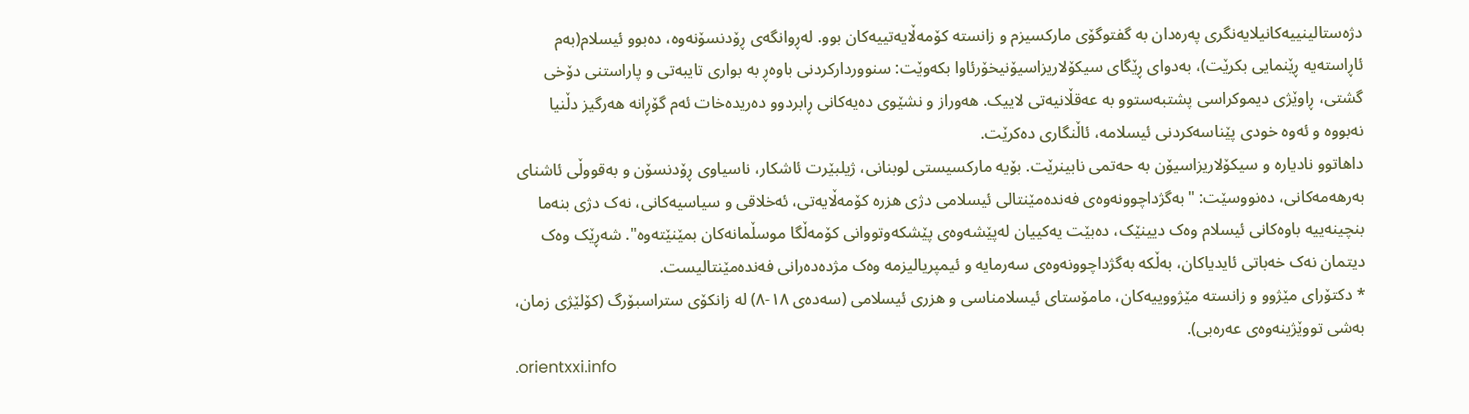دژەستالینییەکانیلایەنگری پەرەدان بە گفتوگۆی مارکسیزم و زانستە کۆمەڵایەتییەکان بوو. لەڕوانگەی ڕۆدنسۆنەوە، دەبوو ئیسلام(بەم ئاڕاستەیە ڕێنمایی بکرێت)، بەدوای ڕێگای سیکۆلاریزاسیۆنیخۆرئاوا بکەوێت: سنووردارکردنی باوەڕ بە بواری تایبەتی و پاراستنی دۆخی گشتی، ڕاوێژی دیموکراسی پشتبەستوو بە عەقڵانیەتی لاییک. هەوراز و نشێوی دەیەکانی ڕابردوو دەریدەخات ئەم گۆڕانە هەرگیز دڵنیا نەبووە و ئەوە خودی پێناسەکردنی ئیسلامە، ئاڵنگاری دەکرێت.
داهاتوو نادیارە و سیکۆلاریزاسیۆن بە حەتمی نابینرێت. بۆیە مارکسیستی لوبنانی، ژیلبێرت ئاشکار، ناسیاوی ڕۆدنسۆن و بەقووڵی ئاشنای بەرهەمەکانی، دەنووسێت: "بەگژداچوونەوەی فەندەمێنتالی ئیسلامی دژی هزرە کۆمەڵایەتی، ئەخلاقی و سیاسیەکانی، نەک دژی بنەما بنچینەییە باوەکانی ئیسلام وەک دیینێک، دەبێت یەکییان لەپێشەوەی پێشکەوتووانی کۆمەڵگا موسڵمانەکان بمێنێتەوە". شەڕێک وەک دیتمان نەک خەباتی ئایدیاکان، بەڵکە بەگژداچوونەوەی سەرمایە و ئیمپریالیزمە وەک مژدەدەرانی فەندەمێنتالیست.
* دکتۆرای مێژوو و زانستە مێژووییەکان، مامۆستای ئیسلامناسی و هزری ئیسلامی (سەدەی ١٨-٨) لە زانکۆی ستراسبۆرگ (کۆلێژی زمان، بەشی تووێژینەوەی عەرەبی).
.orientxxi.info